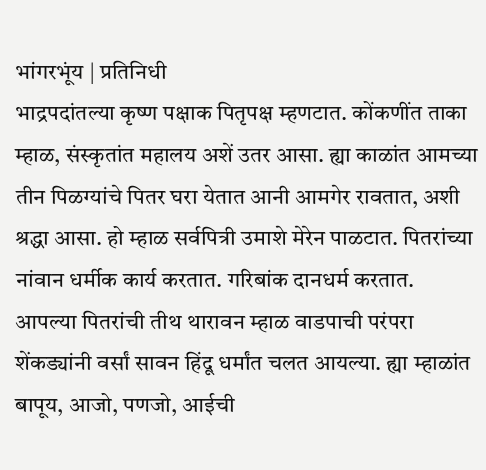भांगरभूंय | प्रतिनिधी
भाद्रपदांतल्या कृष्ण पक्षाक पितृपक्ष म्हणटात. कोंकणींत ताका म्हाळ, संस्कृतांत महालय अशें उतर आसा. ह्या काळांत आमच्या तीन पिळग्यांचे पितर घरा येतात आनी आमगेर रावतात, अशी श्रद्धा आसा. हो म्हाळ सर्वपित्री उमाशे मेरेन पाळटात. पितरांच्या नांवान धर्मीक कार्य करतात. गरिबांक दानधर्म करतात.
आपल्या पितरांची तीथ थारावन म्हाळ वाडपाची परंपरा शेंकड्यांनी वर्सां सावन हिंदू धर्मांत चलत आयल्या. ह्या म्हाळांत बापूय, आजो, पणजो, आईची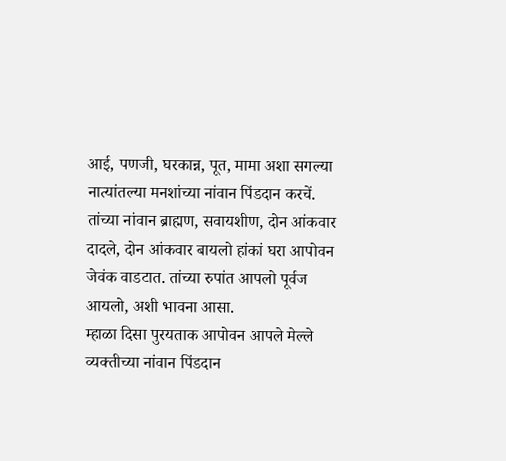आई, पणजी, घरकान्न, पूत, मामा अशा सगल्या नात्यांतल्या मनशांच्या नांवान पिंडदान करचें. तांच्या नांवान ब्राह्मण, सवायशीण, दोन आंकवार दादले, दोन आंकवार बायलो हांकां घरा आपोवन जेवंक वाडटात. तांच्या रुपांत आपलो पूर्वज आयलो, अशी भावना आसा.
म्हाळा दिसा पुरयताक आपोवन आपले मेल्ले व्यक्तीच्या नांवान पिंडदान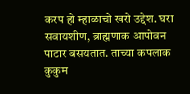करप हो म्हाळाचो खरो उद्देश. घरा सवायशीण, ब्राह्मणाक आपोवन पाटार बसयतात. ताच्या कपलाक कुकुम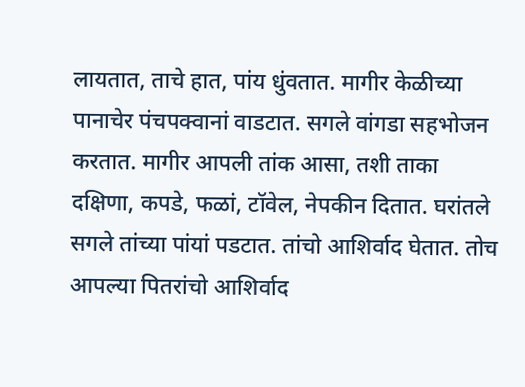लायतात, ताचे हात, पांय धुंवतात. मागीर केळीच्या पानाचेर पंचपक्वानां वाडटात. सगले वांगडा सहभोजन करतात. मागीर आपली तांक आसा, तशी ताका दक्षिणा, कपडे, फळां, टॉवेल, नेपकीन दितात. घरांतले सगले तांच्या पांयां पडटात. तांचो आशिर्वाद घेतात. तोच आपल्या पितरांचो आशिर्वाद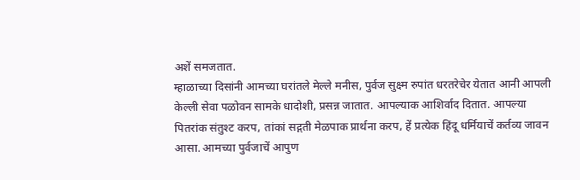अशें समजतात.
म्हाळाच्या दिसांनी आमच्या घरांतले मेल्ले मनीस, पुर्वज सुक्ष्म रुपांत धरतरेचेर येतात आनी आपली केल्ली सेवा पळोवन सामके धादोशी, प्रसन्न जातात. आपल्याक आशिर्वाद दितात. आपल्या पितरांक संतुश्ट करप, तांकां सद्गती मेळपाक प्रार्थना करप, हें प्रत्येक हिंदू धर्मियाचें कर्तव्य जावन आसा. आमच्या पुर्वजाचें आपुण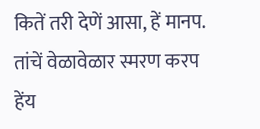कितें तरी देणें आसा, हें मानप. तांचें वेळावेळार स्मरण करप हेंय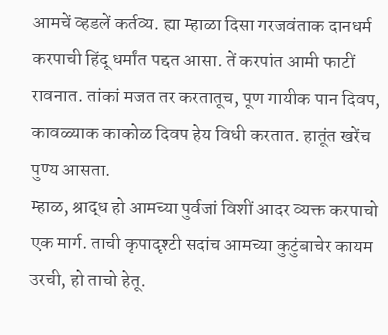आमचें व्हडलें कर्तव्य. ह्या म्हाळा दिसा गरजवंताक दानधर्म करपाची हिंदू धर्मांत पद्दत आसा. तें करपांत आमी फाटीं रावनात. तांकां मजत तर करतातूच, पूण गायीक पान दिवप, कावळ्याक काकोळ दिवप हेय विधी करतात. हातूंत खरेंच पुण्य आसता.
म्हाळ, श्राद्ध हो आमच्या पुर्वजां विशीं आदर व्यक्त करपाचो एक मार्ग. ताची कृपादृश्टी सदांच आमच्या कुटुंबाचेर कायम उरची, हो ताचो हेतू.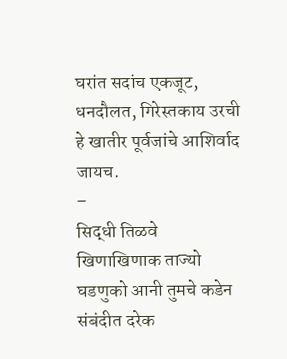घरांत सदांच एकजूट, धनदौलत, गिरेस्तकाय उरची हे खातीर पूर्वजांचे आशिर्वाद जायच.
–
सिद्धी तिळवे
खिणाखिणाक ताज्यो घडणुको आनी तुमचे कडेन संबंदीत दरेक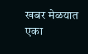खबर मेळयात एका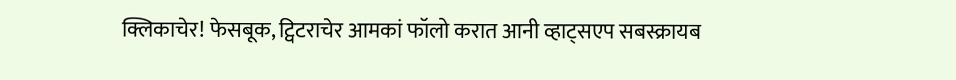क्लिकाचेर! फेसबूक, ट्विटराचेर आमकां फॉलो करात आनी व्हाट्सएप सबस्क्रायब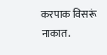करपाक विसरूं नाकात.